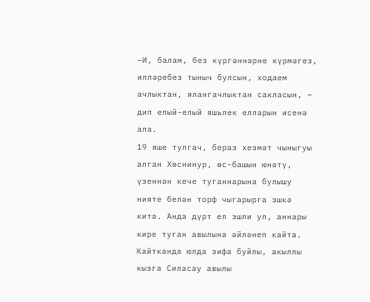–И, балам, без күргәннәрне күрмәгез, илләребез тыныч булсын, ходаем ачлыктан, ялангачлыктан сакласын, – дип елый-елый яшьлек елларын исенә ала.
19 яше тулгач, бераз хезмәт чыныгуы алган Хөснинур, өс-башын юнәтү, үзеннән кече туганнарына булышу нияте белән торф чыгарырга эшкә китә. Анда дүрт ел эшли ул, аннары кире туган авылына әйләнеп кайта. Кайтканда юлда зифа буйлы, акыллы кызга Силасау авылы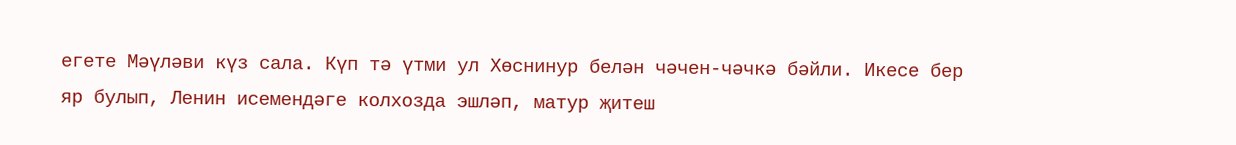егете Мәүләви күз сала. Күп тә үтми ул Хөснинур белән чәчен-чәчкә бәйли. Икесе бер яр булып, Ленин исемендәге колхозда эшләп, матур җитеш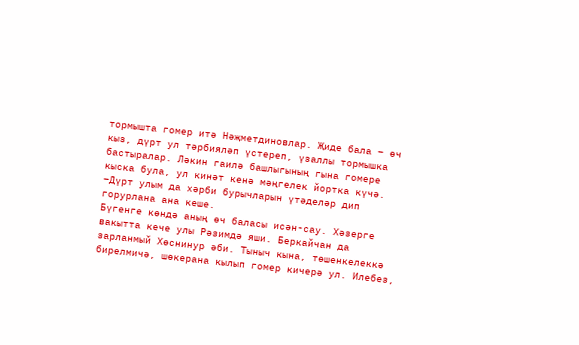тормышта гомер итә Нәҗметдиновлар. Җиде бала – өч кыз, дүрт ул тәрбияләп үстереп, үзаллы тормышка бастыралар. Ләкин гаилә башлыгының гына гомере кыска була, ул кинәт кенә мәңгелек йортка күчә.
–Дүрт улым да хәрби бурычларын үтәделәр дип горурлана ана кеше.
Бүгенге көндә аның өч баласы исән-сау. Хәзерге вакытта кече улы Рәзимдә яши. Беркайчан да зарланмый Хөснинур әби. Тыныч кына, төшенкелеккә бирелмичә, шөкерана кылып гомер кичерә ул. Илебез,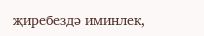җиребездә иминлек,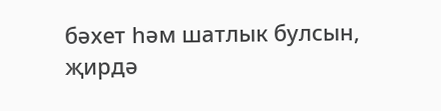бәхет һәм шатлык булсын, җирдә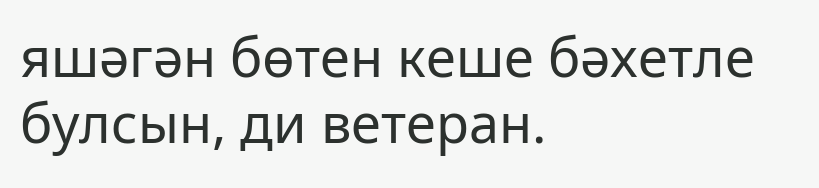яшәгән бөтен кеше бәхетле булсын, ди ветеран.